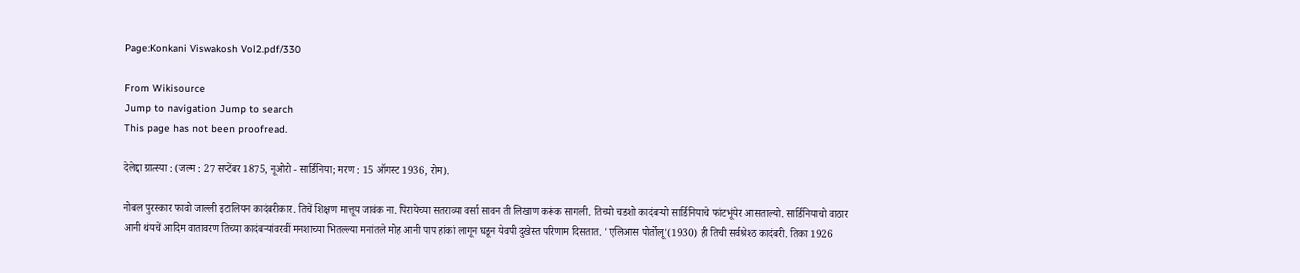Page:Konkani Viswakosh Vol2.pdf/330

From Wikisource
Jump to navigation Jump to search
This page has not been proofread.

देलेद्दा ग्रात्स्या : (जल्म : 27 सप्टेंबर 1875, नूओरो - सार्डिनिया; मरण : 15 ऑगस्ट 1936, रोम).

नोबल पुरस्कार फावो जाल्ली इटालियन कादंबरीकार. तिचें शिक्षण मात्तूय जावंक ना. पिरायेच्या सतराव्या वर्सा सावन ती लिखाण करूंक सागली. तिच्यो चडशो कादंबऱ्यो सार्डिनियाचे फांटभूंयेर आसताल्यो. सार्डिनियाचो वाठार आनी थंयचें आदिम वातावरण तिच्या कादंबऱ्यांवरवीं मनशाच्या भितल्ल्या मनांतले मोह आनी पाप हांकां लागून घडून येवपी दुखेस्त परिणाम दिसतात. 'एलिआस पोर्तोलू'(1930) ही तिची सर्वश्रेश्ठ कादंबरी. तिका 1926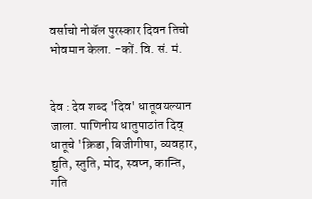वर्साचो नोबॅल पुरस्कार दिवन तिचो भोवमान केला. -कों. वि. सं. मं.


देव : देव शब्द 'दिव' धातूवयल्यान जाला. पाणिनीय धातुपाठांत दिव् धातूचे 'क्रिडा, बिजीगीषा, व्यवहार, द्युति, स्तुति, मोद, स्वप्न, कान्ति, गति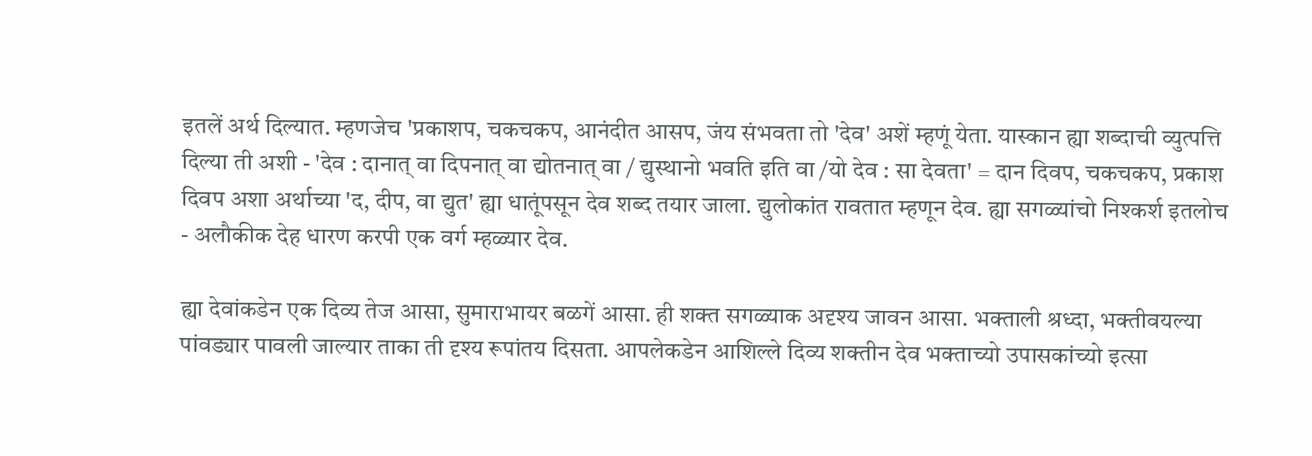इतलें अर्थ दिल्यात. म्हणजेच 'प्रकाशप, चकचकप, आनंदीत आसप, जंय संभवता तो 'देव' अशें म्हणूं येता. यास्कान ह्या शब्दाची व्युत्पत्ति दिल्या ती अशी - 'देव : दानात् वा दिपनात् वा द्योतनात् वा / द्युस्थानो भवति इति वा /यो देव : सा देवता' = दान दिवप, चकचकप, प्रकाश दिवप अशा अर्थाच्या 'द, दीप, वा द्युत' ह्या धातूंपसून देव शब्द तयार जाला. द्युलोकांत रावतात म्हणून देव. ह्या सगळ्यांचो निश्कर्श इतलोच - अलौकीक देह धारण करपी एक वर्ग म्हळ्यार देव.

ह्या देवांकडेन एक दिव्य तेज आसा, सुमाराभायर बळगें आसा. ही शक्त सगळ्याक अदृश्य जावन आसा. भक्ताली श्रध्दा, भक्तीवयल्या पांवड्यार पावली जाल्यार ताका ती दृश्य रूपांतय दिसता. आपलेकडेन आशिल्ले दिव्य शक्तीन देव भक्ताच्यो उपासकांच्यो इत्सा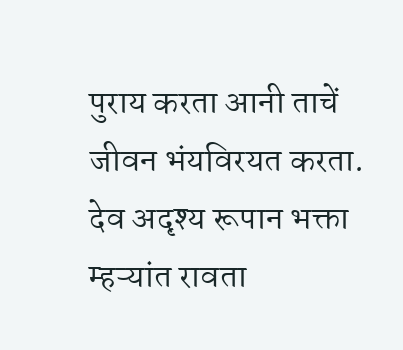पुराय करता आनी ताचें जीवन भंयविरयत करता. देव अदृश्य रूपान भक्ता म्हऱ्यांत रावता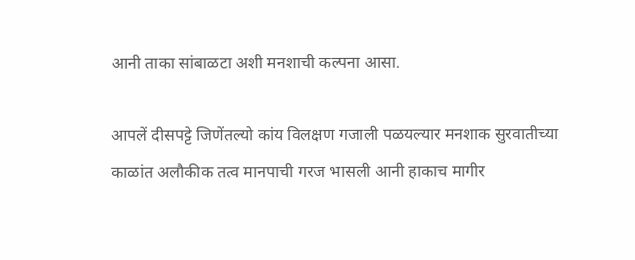आनी ताका सांबाळटा अशी मनशाची कल्पना आसा.

आपलें दीसपट्टे जिणेंतल्यो कांय विलक्षण गजाली पळयल्यार मनशाक सुरवातीच्या काळांत अलौकीक तत्व मानपाची गरज भासली आनी हाकाच मागीर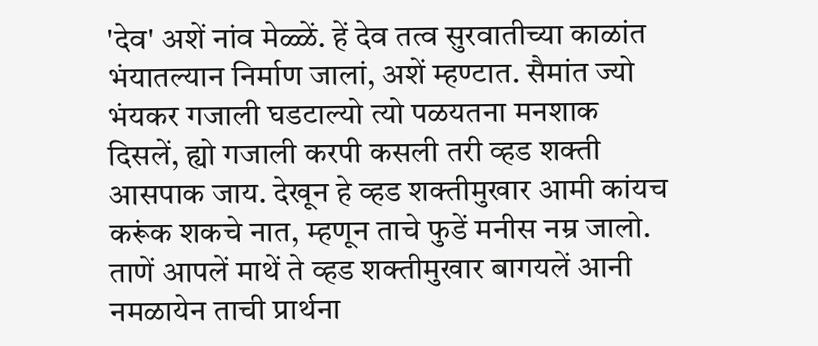'देव' अशें नांव मेळ्ळें. हें देव तत्व सुरवातीच्या काळांत भंयातल्यान निर्माण जालां, अशें म्हण्टात. सैमांत ज्यो भंयकर गजाली घडटाल्यो त्यो पळयतना मनशाक दिसलें, ह्यो गजाली करपी कसली तरी व्हड शक्ती आसपाक जाय. देखून हे व्हड शक्तीमुखार आमी कांयच करूंक शकचे नात, म्हणून ताचे फुडें मनीस नम्र जालो. ताणें आपलें माथें ते व्हड शक्तीमुखार बागयलें आनी नमळायेन ताची प्रार्थना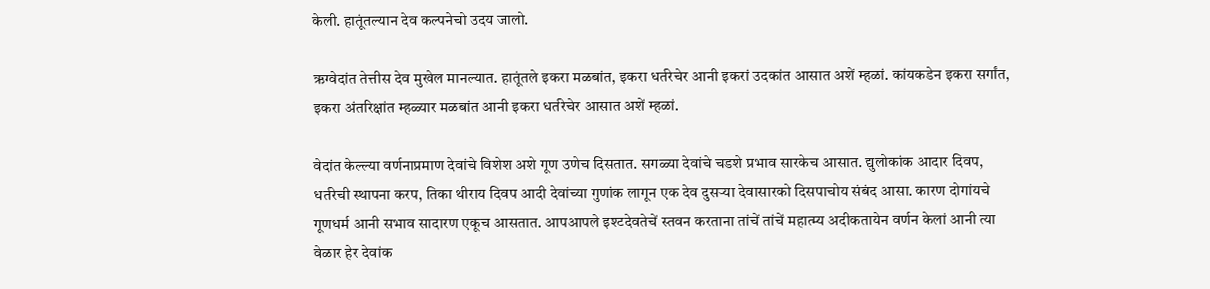केली. हातूंतल्यान देव कल्पनेचो उदय जालो.

ऋग्वेदांत तेत्तीस देव मुखेल मानल्यात. हातूंतले इकरा मळबांत, इकरा धर्तरेचेर आनी इकरां उदकांत आसात अशें म्हळां. कांयकडेन इकरा सर्गांत, इकरा अंतरिक्षांत म्हळ्यार मळबांत आनी इकरा धर्तरेचेर आसात अशें म्हळां.

वेदांत केल्ल्या वर्णनाप्रमाण देवांचे विशेश अशे गूण उणेच दिसतात. सगळ्या देवांचे चडशे प्रभाव सारकेच आसात. द्युलोकांक आदार दिवप, धर्तरेची स्थापना करप, तिका थीराय दिवप आदी देवांच्या गुणांक लागून एक देव दुसऱ्या देवासारको दिसपाचोय संबंद आसा. कारण दोगांयचे गूणधर्म आनी सभाव सादारण एकूच आसतात. आपआपले इश्टदेवतेचें स्तवन करताना तांचें तांचें महात्म्य अदीकतायेन वर्णन केलां आनी त्या वेळार हेर देवांक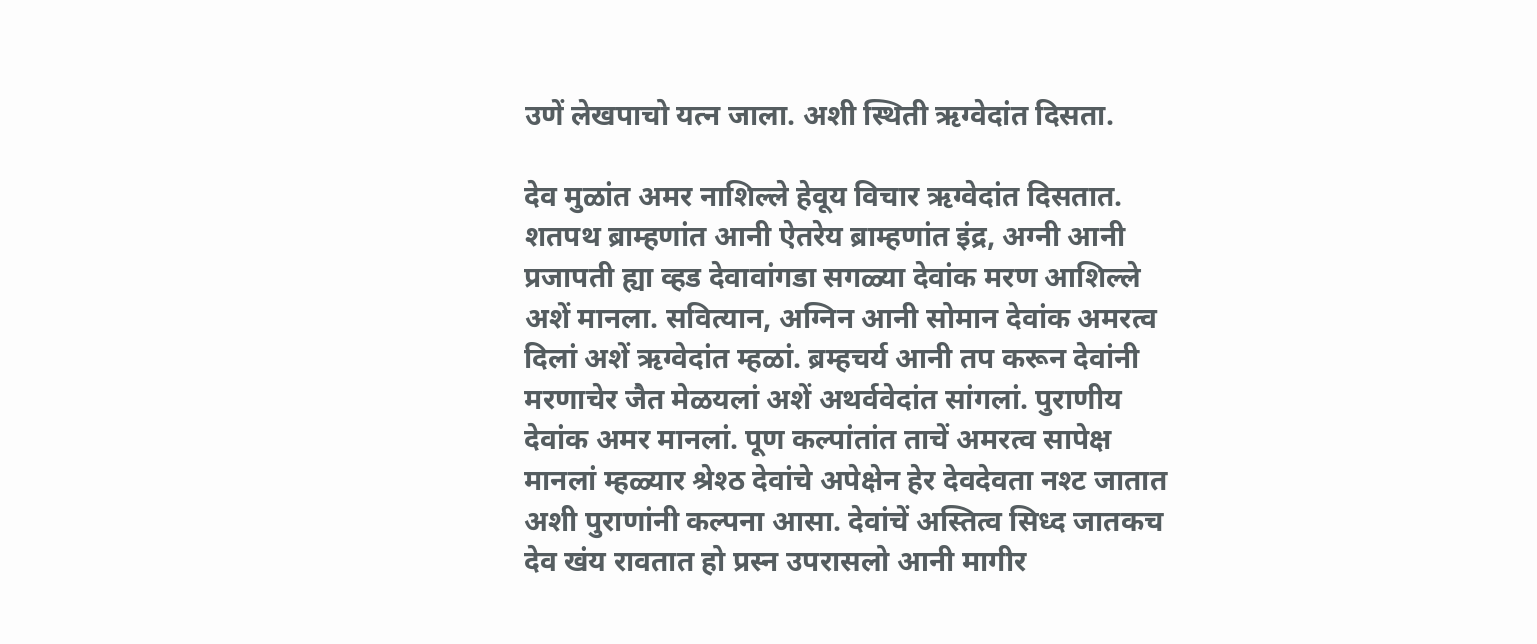उणें लेखपाचो यत्न जाला. अशी स्थिती ऋग्वेदांत दिसता.

देव मुळांत अमर नाशिल्ले हेवूय विचार ऋग्वेदांत दिसतात. शतपथ ब्राम्हणांत आनी ऐतरेय ब्राम्हणांत इंद्र, अग्नी आनी प्रजापती ह्या व्हड देवावांगडा सगळ्या देवांक मरण आशिल्ले अशें मानला. सवित्यान, अग्निन आनी सोमान देवांक अमरत्व दिलां अशें ऋग्वेदांत म्हळां. ब्रम्हचर्य आनी तप करून देवांनी मरणाचेर जैत मेळयलां अशें अथर्ववेदांत सांगलां. पुराणीय देवांक अमर मानलां. पूण कल्पांतांत ताचें अमरत्व सापेक्ष मानलां म्हळ्यार श्रेश्ठ देवांचे अपेक्षेन हेर देवदेवता नश्ट जातात अशी पुराणांनी कल्पना आसा. देवांचें अस्तित्व सिध्द जातकच देव खंय रावतात हो प्रस्न उपरासलो आनी मागीर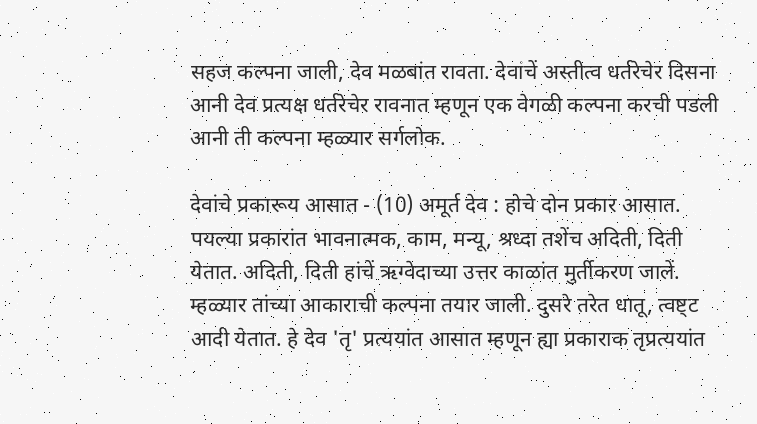सहज कल्पना जाली, देव मळबांत रावता. देवांचें अस्तीत्व धर्तरेचेर दिसना आनी देव प्रत्यक्ष धर्तरेचेर रावनात म्हणून एक वेगळी कल्पना करची पडली आनी ती कल्पना म्हळ्यार सर्गलोक.

देवांचे प्रकारूय आसात - (10) अमूर्त देव : होचे दोन प्रकार आसात. पयल्या प्रकारांत भावनात्मक, काम, मन्यू, श्रध्दा तशेंच अदिती, दिती येतात. अदिती, दिती हांचें ऋग्वेदाच्या उत्तर काळांत मुर्तीकरण जालें. म्हळ्यार तांच्या आकाराची कल्पना तयार जाली. दुसरे तरेत धातू, त्वष्ट्ट आदी येतात. हे देव 'तृ' प्रत्ययांत आसात म्हणून ह्या प्रकाराक तृप्रत्ययांत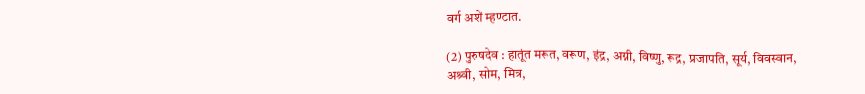वर्ग अशें म्हण्टात.

(2) पुरुषदेव : हातूंत मरूत, वरूण, इंद्र, अग्नी, विष्णु, रूद्र, प्रजापति, सूर्य, विवस्वान, अश्र्वी, सोम, मित्र,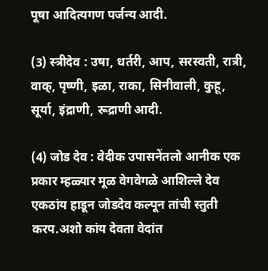पूषा आदित्यगण पर्जन्य आदी.

(3) स्त्रीदेव : उषा, धर्तरी, आप, सरस्वती, रात्री, वाक्, पृष्णी, इळा, राका, सिनीवाली, कुहू, सूर्या, इंद्राणी, रूद्राणी आदी.

(4) जोड देव : वेदीक उपासनेंतलो आनीक एक प्रकार म्हळ्यार मूळ वेगवेगळे आशिल्ले देव एकठांय हाडून जोडदेव कल्पून तांची स्तुती करप.अशो कांय देवता वेदांत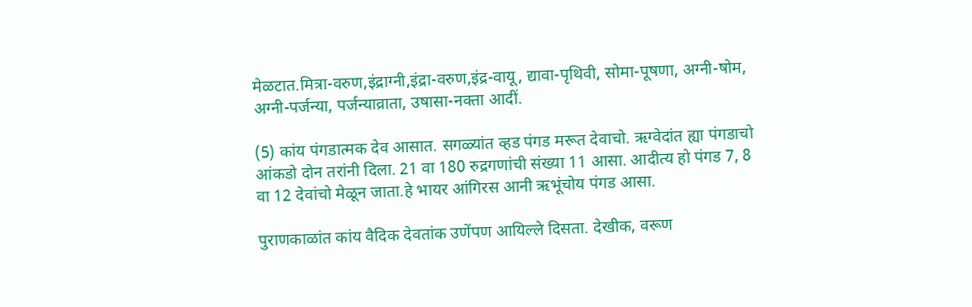मेळटात.मित्रा-वरुण,इंद्राग्नी,इंद्रा-वरुण,इंद्र-वायू, द्यावा-पृथिवी, सोमा-पूषणा, अग्नी-षोम, अग्नी-पर्जन्या, पर्जन्याव्राता, उषासा-नक्ता आदीं.

(5) कांय पंगडात्मक देव आसात. सगळ्यांत व्हड पंगड मरूत देवाचो. ऋग्वेदांत ह्या पंगडाचो आंकडो दोन तरांनी दिला. 21 वा 180 रुद्रगणांची संख्या 11 आसा. आदीत्य हो पंगड 7, 8 वा 12 देवांचो मेळून जाता.हे भायर आंगिरस आनी ऋभूंचोय पंगड आसा.

पुराणकाळांत कांय वैदिक देवतांक उणेंपण आयिल्ले दिसता. देखीक, वरूण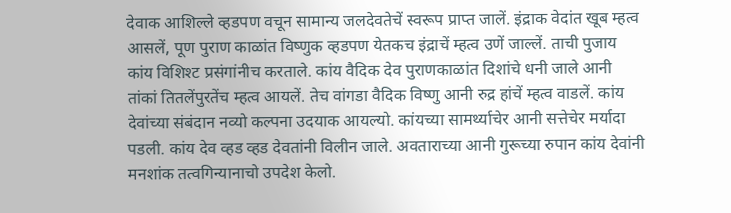देवाक आशिल्ले व्हडपण वचून सामान्य जलदेवतेचें स्वरूप प्राप्त जालें. इंद्राक वेदांत खूब म्हत्व आसलें, पूण पुराण काळांत विष्णुक व्हडपण येतकच इंद्राचें म्हत्व उणें जाल्लें. ताची पुजाय कांय विशिश्ट प्रसंगांनीच करताले. कांय वैदिक देव पुराणकाळांत दिशांचे धनी जाले आनी तांकां तितलेंपुरतेंच म्हत्व आयलें. तेच वांगडा वैदिक विष्णु आनी रुद्र हांचें म्हत्व वाडलें. कांय देवांच्या संबंदान नव्यो कल्पना उदयाक आयल्यो. कांयच्या सामर्थ्याचेर आनी सत्तेचेर मर्यादा पडली. कांय देव व्हड व्हड देवतांनी विलीन जाले. अवताराच्या आनी गुरूच्या रुपान कांय देवांनी मनशांक तत्वगिन्यानाचो उपदेश केलो.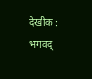देखीक : भगवद्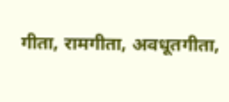गीता, रामगीता, अवधूतगीता,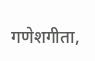गणेशगीता,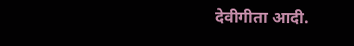देवीगीता आदी.